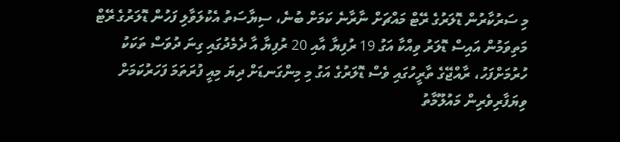މި ސަރުކާރުން ޑޮލަރުގެ ރޭޓް މައްޗަށް ނާރާނެ ކަމަށް ބުނެ، ސިޔާސަތު އެކުލަވާލި ފަހުން ޑޮލަރުގެ ރޭޓް މަތިވަމުން އައިސް ޑޮލަރު ވިއްކާ އަގު 19 ރުފިޔާ އާއި 20 ރުފިޔާ އާ ދެމެދުގައި ގިނަ ދުވަސް ތަކަކު ހުރުމަށްފަހު، ރާއްޖޭގެ ތާރީހުގައި ވެސް ޑޮލަރުގެ އަގު މި މިންގަނޑަށް ދިޔަ މިއީ ފުރަތަމަ ފަހަރުކަމަށް ވިޔަފާރިވެރިން މައުލޫމާތު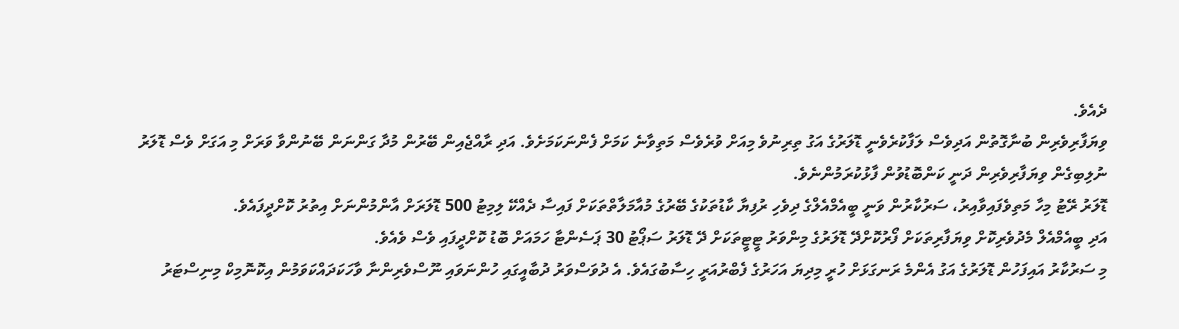ދެއެވެ.
ވިޔަފާރިވެރިން ބުނާގޮތުން އަދިވެސް ލަފާކުރެވެނީ ޑޮލަރުގެ އަގު ތިރިނުވެ މިއަށް ވުރެވެސް މަތިވާނެ ކަމަށް ފެންނަކަމަށެވެ. އަދި ރާއްޖެއިން ބޭރުން މުދާ ގަންނަން ބޭނުންވާ ވަރަށް މި އަގަށް ވެސް ޑޮލަރު ނުލިބިގެން ވިޔަފާރިވެރިން ދަނީ ކަންބޮޑުވުން ފާޅުކުރަމުންނެވެ.
ޑޮލަރު ރޭޓު މިހާ މަތިވެފައިވާއިރު، ސަރުކާރުން ވަނީ ބީއެމްއެލްގެ ދިވެހި ރުފިޔާ ކާޑުތަކުގެ ބޭރުގެ މުއާމަލާތްތަކަށް ފައިސާ ދެއްކޭ ލިމިޓު 500 ޑޮލަރަށް އާންމުންނަށް އިތުރު ކޮށްދީފައެވެ.
އަދި ބީއެމްއެލް މެދުވެރިކޮށް ވިޔަފާރިތަކަށް ފޯރުކޮށްދޭ ޑޮލަރުގެ މިންވަރު ޓީޓީތަކަށް ދޭ ޑޮލަރު ސަޕޯޓު 30 ޕަސެންޓާ ހަމައަށް ބޮޑު ކޮށްދީފައި ވެސް ވެއެވެ.
މި ސަރުކާރު އައިފަހުން ޑޮލަރުގެ އަގު އެންމެ ރަނގަޅަށް ހުރީ މިދިޔަ އަހަރުގެ ފެބްރުއަރީ ހިސާބުގައެވެ. އެ ދުވަސްވަރު ދުބާއީގައި ހުންނަވައި ނޫސްވެރިންނާ ވާހަކަދައްކަވަމުން އިކޮނޮމިކް މިނިސްޓަރު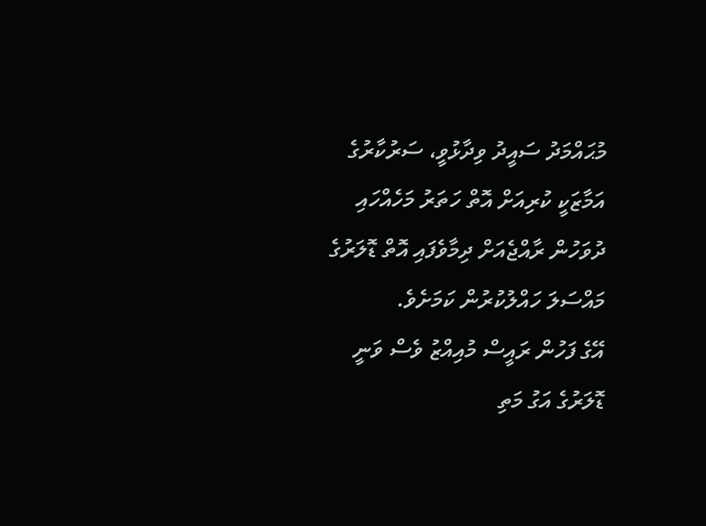މުޙައްމަދު ސައީދު ވިދާޅުވީ، ސަރުކާރުގެ އަމާޒަކީ ކުރިއަށް އޮތް ހަތަރު މަހެއްހައި ދުވަހުން ރާއްޖެއަށް ދިމާވެފައި އޮތް ޑޮލަރުގެ މައްސަލަ ހައްލުކުރުން ކަމަށެވެ.
އޭގެ ފަހުން ރައީސް މުއިއްޒު ވެސް ވަނީ ޑޮލަރުގެ އަގު މަތި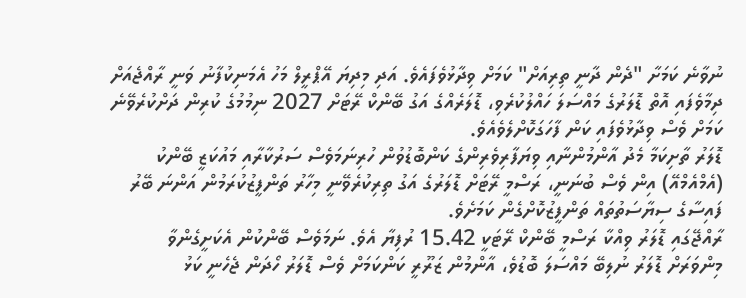ނުވާނެ ކަމަށާ "ދެން ދާނީ ތިރިއަށް" ކަމަށް ވިދާޅުވެފައެވެ. އަދި މިދިޔަ އޭޕްރީލް މަހު އެމަނިކުފާނު ވަނީ ރާއްޖެއަށް ދިމާވެފައި އޮތް ޑޮލަރުގެ މައްސަލަ ހައްލުކުރެވި، ޑޮލަރެއްގެ އަގު ބޭންކް ރޭޓަށް 2027 ނިމުމުގެ ކުރިން ދަށްކުރެވޭނެ ކަމަށް ވެސް ވިދާޅުވެފައި ކަން ފާހަގަކޮށްލެވެއެވެ.
ޑޮލަރު ތާށިކަމާ މެދު އާންމުންނާއި ވިޔަފާރިވެރިންގެ ކަންބޮޑުވުން ހުރިނަމަވެސް ސަރުކާރާއި މައުކަޒީ ބޭންކު (އެމްއެމްއޭ) އިން ވެސް ބުނަނީ، ރަސްމީ ރޭޓަށް ޑޮލަރުގެ އަގު ތިރިކުރެވޭނީ މިހާރު ތަންފީޒުކުރަމުން އަންނަ ބޭރު ފައިސާގެ ސިޔާސަތުތައް ތަންފީޒުކޮށްގެން ކަމަށެވެ.
ރާއްޖޭގައި ޑޮލަރު ވިއްކާ ރަސްމީ ބޭންކް ރޭޓަކީ 15.42 ރުފިޔާ އެވެ. ނަމަވެސް ބޭންކުން އެކަށީގެންވާ މިންވަރަށް ޑޮލަރު ނުލިބޭ މައްސަލަ ބޮޑުވެ، އާންމުން ޒަރޫރީ ކަންކަމަށް ވެސް ޑޮލަރު ހޯދަން ޖެހެނީ ކަޅު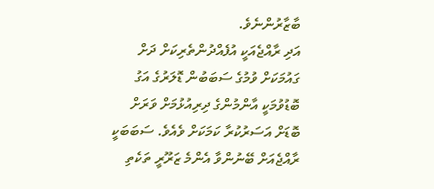ބާޒާރުންނެވެ.
އަދި ރާއްޖެއަކީ އުފެއްދުންތެރިކަށް ދަށް ގައުމަކަށް ވުމުގެ ސަބަބުން ޑޮލަރުގެ އަގު ބޮޑުވުމަކީ އާންމުންގެ ދިރިއުޅުމަށް ވަރަށް ބޮޑަށް އަސަރުކުރާ ކަމަކަށް ވެއެވެ. ސަބަބަކީ ރާއްޖެއަށް ބޭނުންވާ އެންމެ ޒަރޫރީ ތަކެތި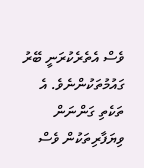ވެސް އެތެރެކުރަނީ ބޭރު ގައުމުތަކުންނެވެ. އެ ތަކެތި ގަންނަން ވިޔަފާރިތަކުން ވެސް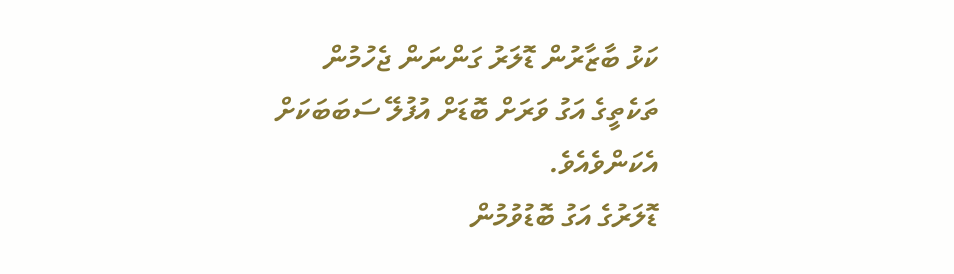ކަޅު ބާޒާރުން ޑޮލަރު ގަންނަން ޖެހުމުން ތަކެތީގެ އަގު ވަރަށް ބޮޑަށް އުފުލޭ ސަބަބަކަށް އެކަންވެއެވެ.
ޑޮލަރުގެ އަގު ބޮޑުވުމުން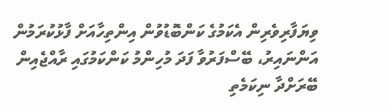ވިޔަފާރިވެރިން އެކަމުގެ ކަންބޮޑުވުން އިންތިހާއަށް ފާޅުކުރަމުން އަންނައިރު، ބޭސްފަރުވާ ފަދަ މުހިންމު ކަންކަމުގައި ރާއްޖެއިން ބޭރަށްދާ ނިކަމެތި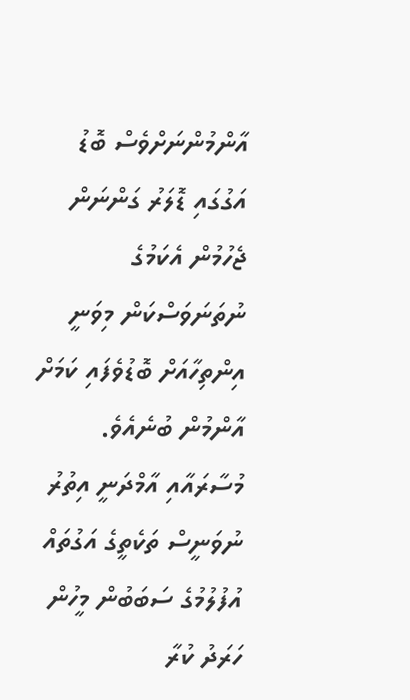އާންމުންނަށްވެސް ބޮޑު އަގުގައި ޑޮލަރު ގަންނަން ޖެހުމުން އެކަމުގެ ނުތަނަވަސްކަން މިވަނީ އިންތިހާއަށް ބޮޑުވެފައި ކަމަށް އާންމުން ބުނެއެވެ.
މުސާރައާއި އާމްދަނީ އިތުރު ނުވަނީސް ތަކެތީގެ އަގުތައް އުފުލުމުގެ ސަބަބުން މީހުން ހަރަދު ކުރާ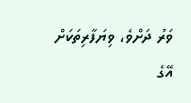ވަރު ދަށްވެ، ވިޔަފާރިތަކަށް އޭގެ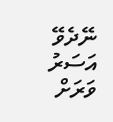ނޭދެވޭ އަސަރު ވަރަށް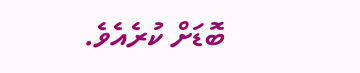ބޮޑަށް ކުރެއެވެ.